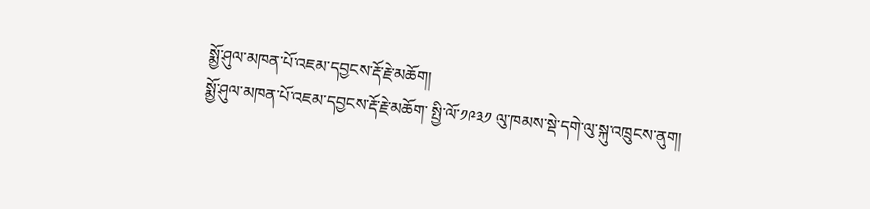སྨྱོ་ཤུལ་མཁན་པོ་འཇམ་དབྱངས་རྡོ་རྗེ་མཆོག།
སྨྱོ་ཤུལ་མཁན་པོ་འཇམ་དབྱངས་རྡོ་རྗེ་མཆོག་ སྤྱི་ལོ་༡༩༣༡ ལུ་ཁམས་སྡེ་དགེ་ལུ་སྐུ་འཁྲུངས་ནུག།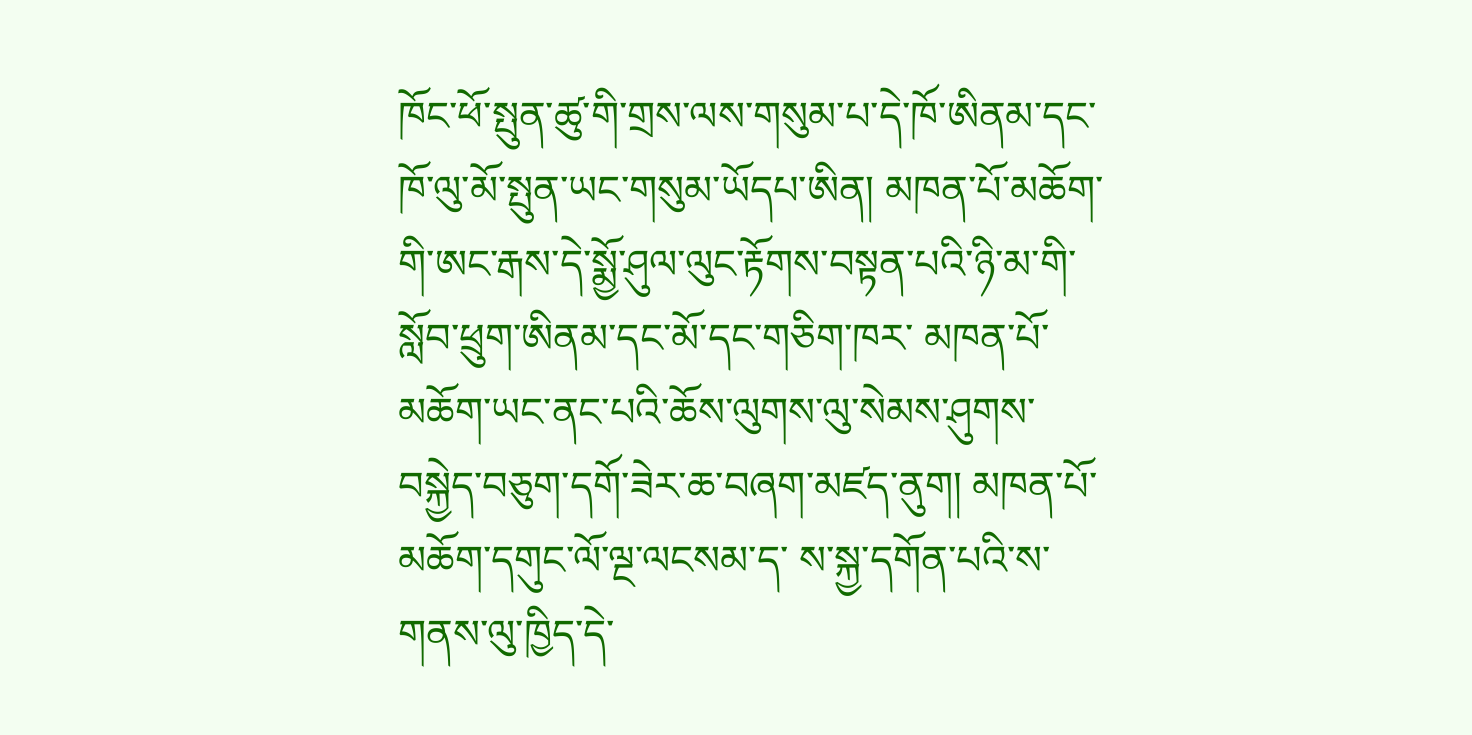ཁོང་ཕོ་སྤུན་ཚུ་གི་གྲས་ལས་གསུམ་པ་དེ་ཁོ་ཨིནམ་དང་ཁོ་ལུ་མོ་སྤུན་ཡང་གསུམ་ཡོདཔ་ཨིན། མཁན་པོ་མཆོག་གི་ཨང་རྒས་དེ་སྨྱོ་ཤུལ་ལུང་རྟོགས་བསྟན་པའི་ཉི་མ་གི་སློབ་ཕྲུག་ཨིནམ་དང་མོ་དང་གཅིག་ཁར་ མཁན་པོ་མཆོག་ཡང་ནང་པའི་ཆོས་ལུགས་ལུ་སེམས་ཤུགས་བསྐྱེད་བཅུག་དགོ་ཟེར་ཆ་བཞག་མཛད་ནུག། མཁན་པོ་མཆོག་དགུང་ལོ་ལྔ་ལངསམ་ད་ ས་སྐྱ་དགོན་པའི་ས་གནས་ལུ་ཁྱིད་དེ་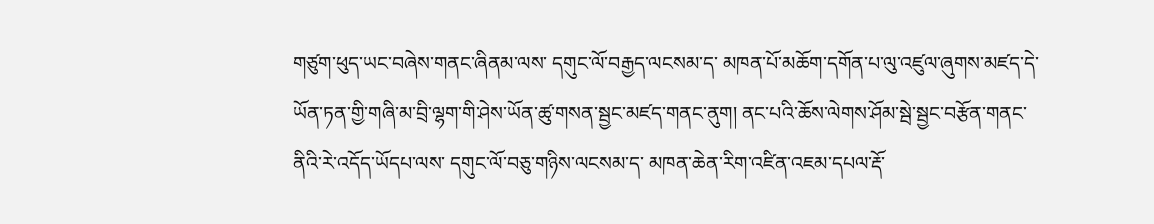གཙུག་ཕུད་ཡང་བཞེས་གནང་ཞིནམ་ལས་ དགུང་ལོ་བརྒྱད་ལངསམ་ད་ མཁན་པོ་མཆོག་དགོན་པ་ལུ་འཛུལ་ཞུགས་མཛད་དེ་ ཡོན་ཏན་གྱི་གཞི་མ་བྲི་ལྷག་གི་ཤེས་ཡོན་ཚུ་གསན་སྦྱང་མཛད་གནང་ནུག། ནང་པའི་ཆོས་ལེགས་ཤོམ་སྦེ་སྦྱང་བརྩོན་གནང་ནིའི་རེ་འདོད་ཡོདཔ་ལས་ དགུང་ལོ་བཅུ་གཉིས་ལངསམ་ད་ མཁན་ཆེན་རིག་འཛིན་འཇམ་དཔལ་རྡོ་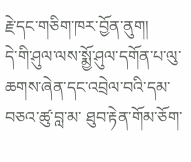རྗེ་དང་གཅིག་ཁར་བྱོན་ནུག།
དེ་གི་ཤུལ་ལས་སྨྱོ་ཤུལ་དགོན་པ་ལུ་ ཆགས་ཞེན་དང་འབྲེལ་བའི་དམ་བཅའ་ཚུ་བླ་མ་ ཐུབ་རྟེན་གོམ་ཅོག་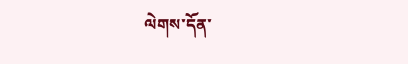ལེགས་དོན་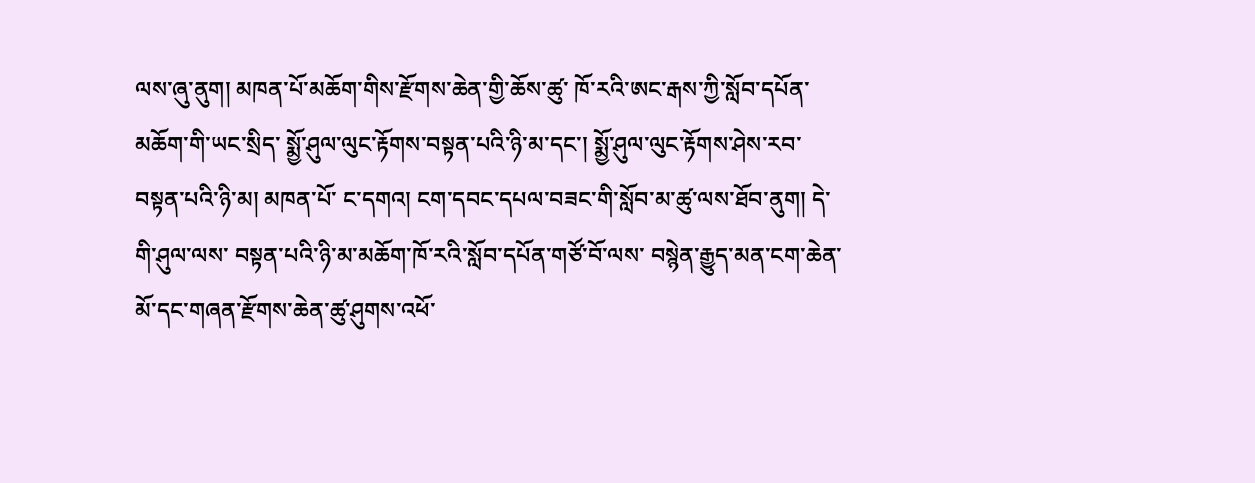ལས་ཞུ་ནུག། མཁན་པོ་མཆོག་གིས་རྫོགས་ཆེན་གྱི་ཆོས་ཚུ་ ཁོ་རའི་ཨང་རྒས་ཀྱི་སློབ་དཔོན་མཆོག་གི་ཡང་སྲིད་ སྨྱོ་ཤུལ་ལུང་རྟོགས་བསྟན་པའི་ཉི་མ་དང་། སྨྱོ་ཤུལ་ལུང་རྟོགས་ཤེས་རབ་བསྟན་པའི་ཉི་མ། མཁན་པོ་ ང་དགའ། ངག་དབང་དཔལ་བཟང་གི་སློབ་མ་ཚུ་ལས་ཐོབ་ནུག། དེ་གི་ཤུལ་ལས་ བསྟན་པའི་ཉི་མ་མཆོག་ཁོ་རའི་སློབ་དཔོན་གཙོ་བོ་ལས་ བསྙེན་རྒྱུད་མན་ངག་ཆེན་མོ་དང་གཞན་རྫོགས་ཆེན་ཚུ་ཤུགས་འཕོ་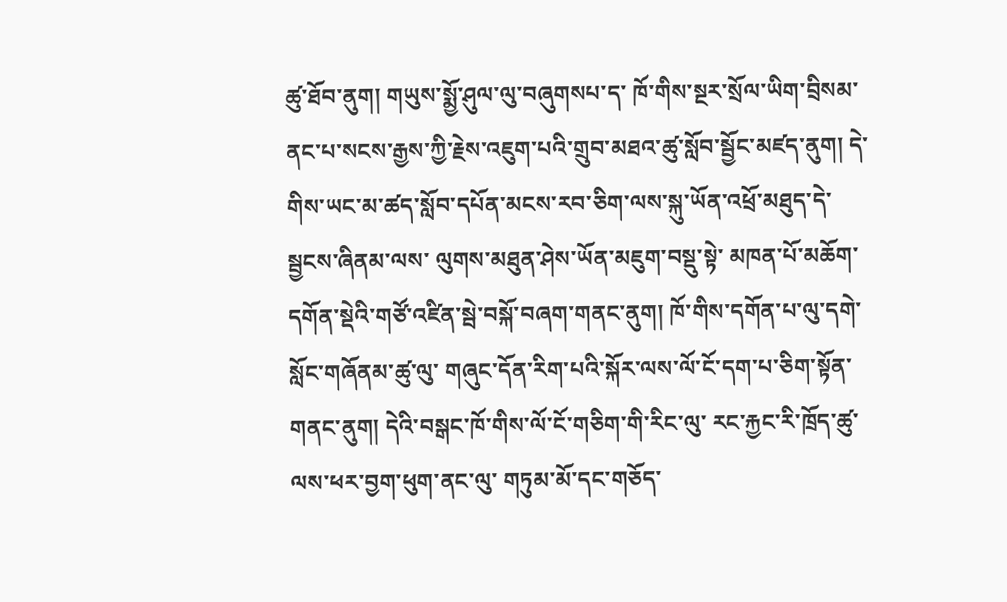ཚུ་ཐོབ་ནུག། གཡུས་སྨྱོ་ཤུལ་ལུ་བཞུགསཔ་ད་ ཁོ་གིས་སྔར་སྲོལ་ཡིག་བྲིསམ་ནང་པ་སངས་རྒྱས་ཀྱི་རྗེས་འཇུག་པའི་གྲུབ་མཐའ་ཚུ་སློབ་སྦྱོང་མཛད་ནུག། དེ་གིས་ཡང་མ་ཚད་སློབ་དཔོན་མངས་རབ་ཅིག་ལས་སྐུ་ཡོན་འཕྲོ་མཐུད་དེ་སྦྱངས་ཞིནམ་ལས་ ལུགས་མཐུན་ཤེས་ཡོན་མཇུག་བསྡུ་སྟེ་ མཁན་པོ་མཆོག་ དགོན་སྡེའི་གཙོ་འཛིན་སྦེ་བསྐོ་བཞག་གནང་ནུག། ཁོ་གིས་དགོན་པ་ལུ་དགེ་སློང་གཞོནམ་ཚུ་ལུ་ གཞུང་དོན་རིག་པའི་སྐོར་ལས་ལོ་ངོ་དག་པ་ཅིག་སྟོན་གནང་ནུག། དེའི་བསྒང་ཁོ་གིས་ལོ་ངོ་གཅིག་གི་རིང་ལུ་ རང་རྐྱང་རི་ཁྲོད་ཚུ་ལས་ཕར་བྱག་ཕུག་ནང་ལུ་ གཏུམ་མོ་དང་གཅོད་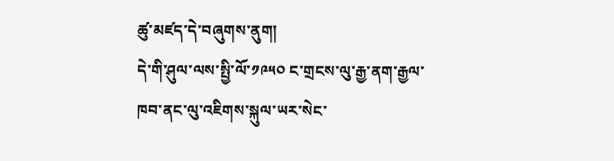ཚུ་མཛད་དེ་བཞུགས་ནུག།
དེ་གི་ཤུལ་ལས་སྤྱི་ལོ་༡༩༥༠ ང་གྲངས་ལུ་རྒྱ་ནག་རྒྱལ་ཁབ་ནང་ལུ་འཇིགས་སྐུལ་ཡར་སེང་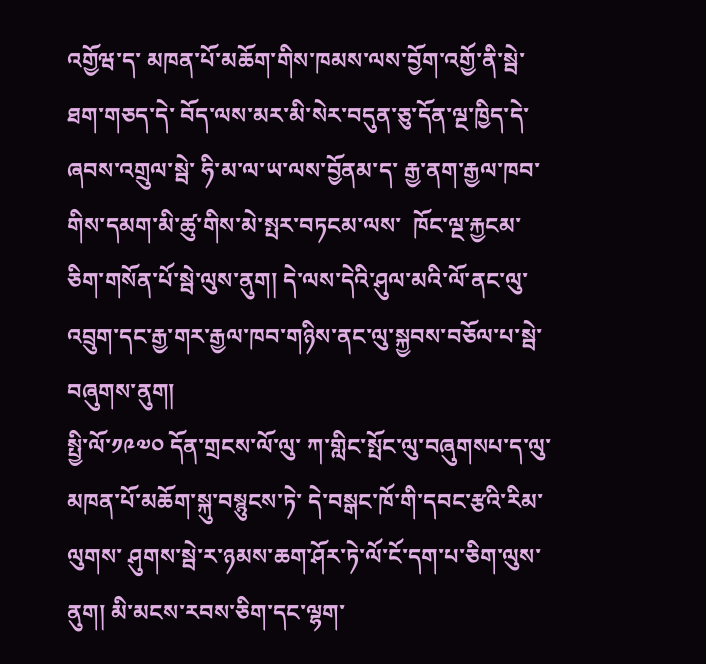འགྱོཝ་ད་ མཁན་པོ་མཆོག་གིས་ཁམས་ལས་བྱོག་འགྱོ་ནི་སྦེ་ཐག་གཅད་དེ་ བོད་ལས་མར་མི་སེར་བདུན་ཅུ་དོན་ལྔ་ཁྱིད་དེ་ཞབས་འགྲུལ་སྦེ་ ཧི་མ་ལ་ཡ་ལས་བྱོནམ་ད་ རྒྱ་ནག་རྒྱལ་ཁབ་གིས་དམག་མི་ཚུ་གིས་མེ་སྤར་བཏངམ་ལས་  ཁོང་ལྔ་རྐྱངམ་ཅིག་གསོན་པོ་སྦེ་ལུས་ནུག། དེ་ལས་དེའི་ཤུལ་མའི་ལོ་ནང་ལུ་ འབྲུག་དང་རྒྱ་གར་རྒྱལ་ཁབ་གཉིས་ནང་ལུ་སྐྱབས་བཅོལ་པ་སྦེ་བཞུགས་ནུག།
སྤྱི་ལོ་༡༩༧༠ དོན་གྲངས་ལོ་ལུ་ ཀ་གླིང་སྤོང་ལུ་བཞུགསཔ་ད་ལུ་ མཁན་པོ་མཆོག་སྐུ་བསྙུངས་ཏེ་ དེ་བསྒང་ཁོ་གི་དབང་རྩའི་རིམ་ལུགས་ ཤུགས་སྦེ་ར་ཉམས་ཆག་ཤོར་ཏེ་ལོ་ངོ་དག་པ་ཅིག་ལུས་ནུག། མི་མངས་རབས་ཅིག་དང་ལྷག་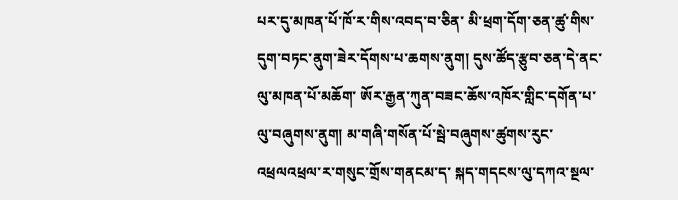པར་དུ་མཁན་པོ་ཁོ་ར་གིས་འབད་བ་ཅིན་ མི་ཕྲག་དོག་ཅན་ཚུ་གིས་དུག་བཏང་ནུག་ཟེར་དོགས་པ་ཆགས་ནུག། དུས་ཚོད་རྩུབ་ཅན་དེ་ནང་ལུ་མཁན་པོ་མཆོག་ ཨོར་རྒྱན་ཀུན་བཟང་ཆོས་འཁོར་གླིང་དགོན་པ་ལུ་བཞུགས་ནུག། མ་གཞི་གསོན་པོ་སྦེ་བཞུགས་ཚུགས་རུང་འཕྲལའཕྲལ་ར་གསུང་གྲོས་གནངམ་ད་ སྐད་གདངས་ལུ་དཀའ་སྔལ་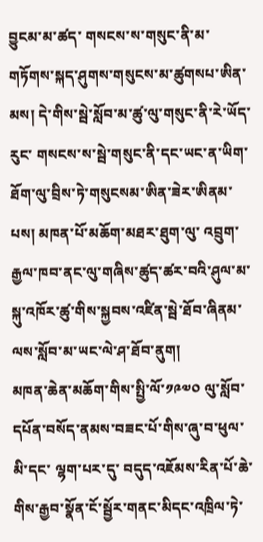བྱུངམ་མ་ཚད་ གསངས་ས་གསུང་ནི་མ་གཏོགས་སྐད་ཤུགས་གསུངས་མ་ཚུགསཔ་ཨིན་མས། དེ་གིས་སྦེ་སློབ་མ་ཚུ་ལུ་གསུང་ནི་རེ་ཡོད་རུང་ གསངས་ས་སྦེ་གསུང་ནི་དང་ཡང་ན་ཡིག་ཐོག་ལུ་བྲིས་ཏེ་གསུངསམ་ཨིན་ཟེར་ཨིནམ་པས། མཁན་པོ་མཆོག་མཐར་ཐུག་ལུ་ འབྲུག་རྒྱལ་ཁབ་ནང་ལུ་གཞིས་ཚུད་ཚར་བའི་ཤུལ་མ་ སྐུ་འཁོར་ཚུ་གིས་སྐྱབས་འཛིན་སྦེ་ཐོབ་ཞིནམ་ལས་སློབ་མ་ཡང་ལེ་ཤ་ཐོབ་ནུག།
མཁན་ཆེན་མཆོག་གིས་སྤྱི་ལོ་༡༩༧༠ ལུ་སློབ་དཔོན་བསོད་ནམས་བཟང་པོ་གིས་ཞུ་བ་ཕུལ་མི་དང་ ལྷག་པར་དུ་ བདུད་འཇོམས་རིན་པོ་ཆེ་ གིས་རྒྱབ་སྣོན་ངོ་སྦྱོར་གནང་མིདང་འཁྲིལ་ཏེ་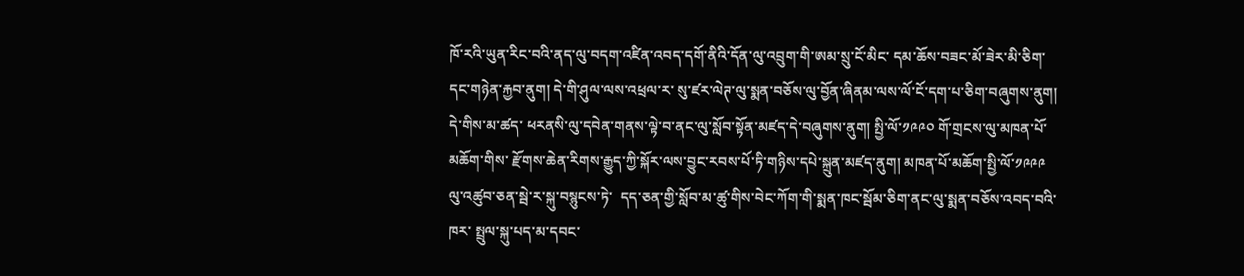ཁོ་རའི་ཡུན་རིང་བའི་ནད་ལུ་བདག་འཛིན་འབད་དགོ་ནིའི་དོན་ལུ་འབྲུག་གི་ཨམ་སྲུ་ངོ་མིང་ དམ་ཆོས་བཟང་མོ་ཟེར་མི་ཅིག་དང་གཉེན་རྐྱབ་ནུག། དེ་གི་ཤུལ་ལས་འཕྲལ་ར་ སུ་ཛར་ལེཊ་ལུ་སྨན་བཅོས་ལུ་བྱོན་ཞིནམ་ལས་ལོ་ངོ་དག་པ་ཅིག་བཞུགས་ནུག། དེ་གིས་མ་ཚད་ ཕརནསི་ལུ་དབེན་གནས་ལྟེ་བ་ནང་ལུ་སློབ་སྟོན་མཛད་དེ་བཞུགས་ནུག། སྤྱི་ལོ་༡༩༩༠ གོ་གྲངས་ལུ་མཁན་པོ་མཆོག་གིས་ རྫོགས་ཆེན་རིགས་རྒྱུད་ཀྱི་སྐོར་ལས་བྱུང་རབས་པོ་ཏི་གཉིས་དཔེ་སྐྲུན་མཛད་ནུག། མཁན་པོ་མཆོག་སྤྱི་ལོ་༡༩༩༩ ལུ་འཚུབ་ཅན་སྦེ་ར་སྐུ་བསྙུངས་ཏེ་  དད་ཅན་གྱི་སློབ་མ་ཚུ་གིས་བེང་ཀོག་གི་སྨན་ཁང་སྦོམ་ཅིག་ནང་ལུ་སྨན་བཅོས་འབད་བའི་ཁར་ སྤྲུལ་སྐུ་པད་མ་དབང་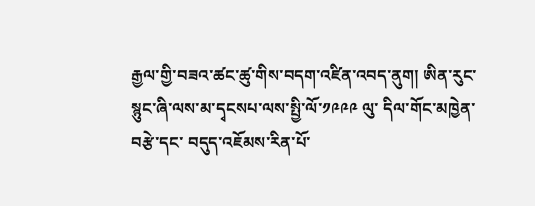རྒྱལ་གྱི་བཟའ་ཚང་ཚུ་གིས་བདག་འཛིན་འབད་ནུག། ཨིན་རུང་སྙུང་ཞི་ལས་མ་དྭངསཔ་ལས་སྤྱི་ལོ་༡༩༩༩ ལུ་ དིལ་གོང་མཁྱེན་བརྩེ་དང་ བདུད་འཇོམས་རིན་པོ་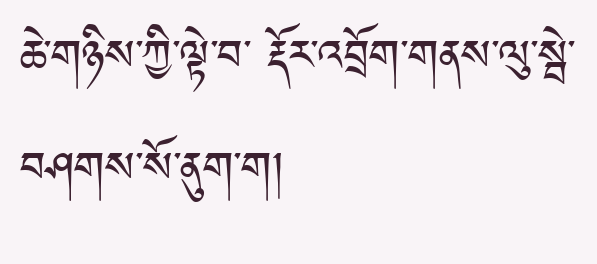ཆེ་གཉིས་ཀྱི་ལྟེ་བ་ རྡོར་འབྲོག་གནས་ལུ་སྦེ་བཤགས་སོ་ནུག་ག།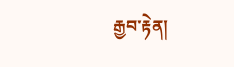རྒྱབ་རྟེན།